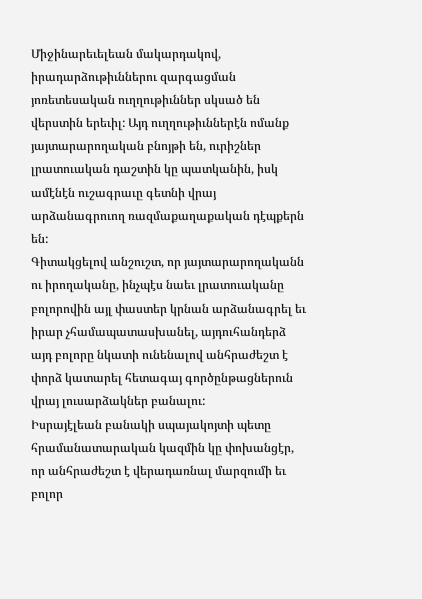Միջինարեւելեան մակարդակով, իրադարձութիւններու զարգացման յոռետեսական ուղղութիւններ սկսած են վերստին երեւիլ: Այդ ուղղութիւններէն ոմանք յայտարարողական բնոյթի են, ուրիշներ լրատուական դաշտին կը պատկանին, իսկ ամէնէն ուշագրաւը գետնի վրայ արձանագրուող ռազմաքաղաքական դէպքերն են:
Գիտակցելով անշուշտ, որ յայտարարողականն ու իրողականը, ինչպէս նաեւ լրատուականը բոլորովին այլ փաստեր կրնան արձանագրել եւ իրար չհամապատասխանել, այդուհանդերձ այդ բոլորը նկատի ունենալով անհրաժեշտ է փորձ կատարել հետագայ գործընթացներուն վրայ լուսարձակներ բանալու:
Իսրայէլեան բանակի սպայակոյտի պետը հրամանատարական կազմին կը փոխանցէր, որ անհրաժեշտ է վերադառնալ մարզումի եւ բոլոր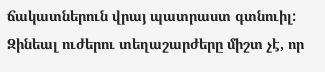ճակատներուն վրայ պատրաստ գտնուիլ:
Զինեալ ուժերու տեղաշարժերը միշտ չէ, որ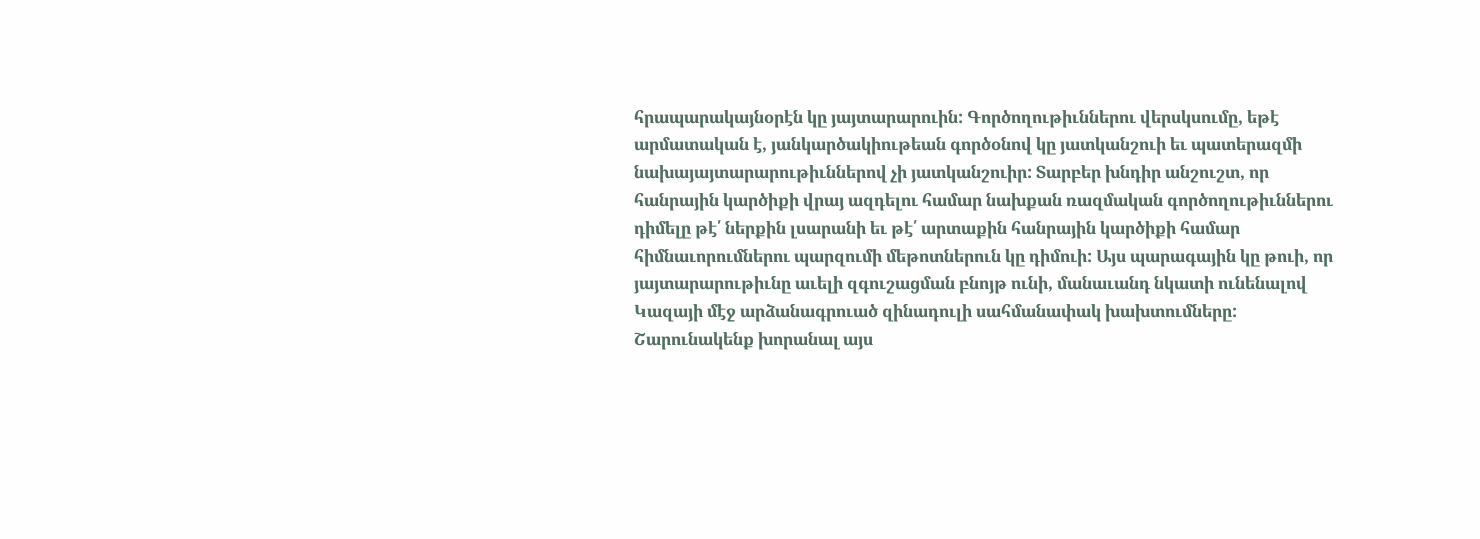հրապարակայնօրէն կը յայտարարուին: Գործողութիւններու վերսկսումը, եթէ արմատական է, յանկարծակիութեան գործօնով կը յատկանշուի եւ պատերազմի նախայայտարարութիւններով չի յատկանշուիր: Տարբեր խնդիր անշուշտ, որ հանրային կարծիքի վրայ ազդելու համար նախքան ռազմական գործողութիւններու դիմելը թէ՛ ներքին լսարանի եւ թէ՛ արտաքին հանրային կարծիքի համար հիմնաւորումներու պարզումի մեթոտներուն կը դիմուի: Այս պարագային կը թուի, որ յայտարարութիւնը աւելի զգուշացման բնոյթ ունի, մանաւանդ նկատի ունենալով Կազայի մէջ արձանագրուած զինադուլի սահմանափակ խախտումները:
Շարունակենք խորանալ այս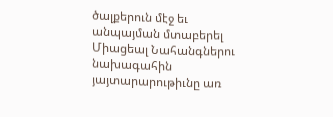ծալքերուն մէջ եւ անպայման մտաբերել Միացեալ Նահանգներու նախագահին յայտարարութիւնը առ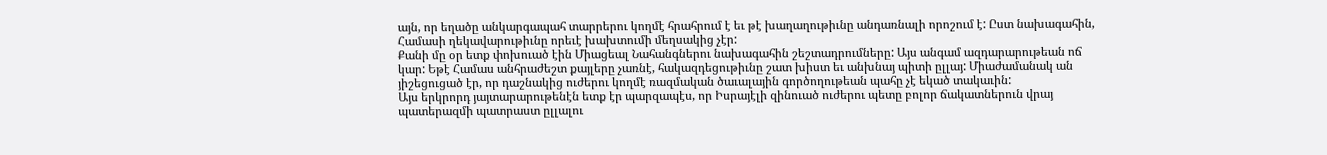այն, որ եղածը անկարգապահ տարրերու կողմէ հրահրում է եւ թէ խաղաղութիւնը անդառնալի որոշում է: Ըստ նախագահին, Համասի ղեկավարութիւնը որեւէ խախտումի մեղսակից չէր:
Քանի մը օր ետք փոխուած էին Միացեալ Նահանգներու նախագահին շեշտադրումները: Այս անգամ ազդարարութեան ոճ կար: Եթէ Համաս անհրաժեշտ քայլերը չառնէ, հակազդեցութիւնը շատ խիստ եւ անխնայ պիտի ըլլայ: Միաժամանակ ան յիշեցուցած էր, որ դաշնակից ուժերու կողմէ ռազմական ծաւալային գործողութեան պահը չէ եկած տակաւին:
Այս երկրորդ յայտարարութենէն ետք էր պարզապէս, որ Իսրայէլի զինուած ուժերու պետը բոլոր ճակատներուն վրայ պատերազմի պատրաստ ըլլալու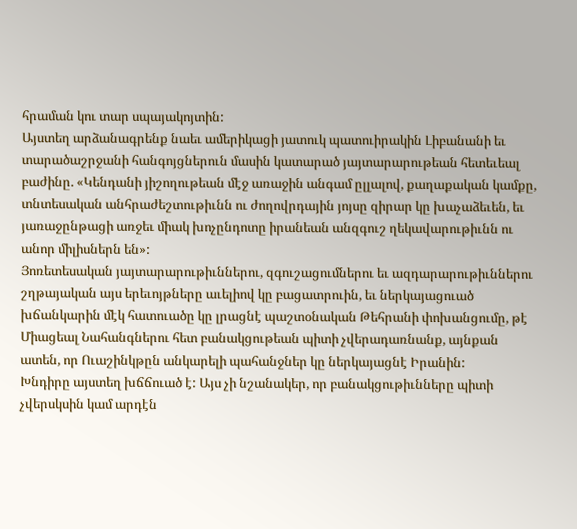հրաման կու տար սպայակոյտին:
Այստեղ արձանագրենք նաեւ ամերիկացի յատուկ պատուիրակին Լիբանանի եւ տարածաշրջանի հանգոյցներուն մասին կատարած յայտարարութեան հետեւեալ բաժինը. «Կենդանի յիշողութեան մէջ առաջին անգամ ըլլալով, քաղաքական կամքը, տնտեսական անհրաժեշտութիւնն ու ժողովրդային յոյսը զիրար կը խաչաձեւեն, եւ յառաջընթացի առջեւ միակ խոչընդոտը իրանեան անզգուշ ղեկավարութիւնն ու անոր միլիսներն են»:
Յոռետեսական յայտարարութիւններու, զգուշացումներու եւ ազդարարութիւններու շղթայական այս երեւոյթները աւելիով կը բացատրուին, եւ ներկայացուած խճանկարին մէկ հատուածը կը լրացնէ պաշտօնական Թեհրանի փոխանցումը, թէ Միացեալ Նահանգներու հետ բանակցութեան պիտի չվերադառնանք, այնքան ատեն, որ Ուաշինկթըն անկարելի պահանջներ կը ներկայացնէ Իրանին:
Խնդիրը այստեղ խճճուած է: Այս չի նշանակեր, որ բանակցութիւնները պիտի չվերսկսին կամ արդէն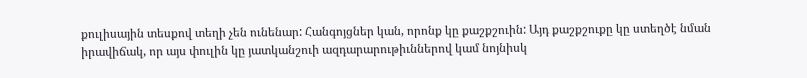քուլիսային տեսքով տեղի չեն ունենար: Հանգոյցներ կան, որոնք կը քաշքշուին: Այդ քաշքշուքը կը ստեղծէ նման իրավիճակ, որ այս փուլին կը յատկանշուի ազդարարութիւններով կամ նոյնիսկ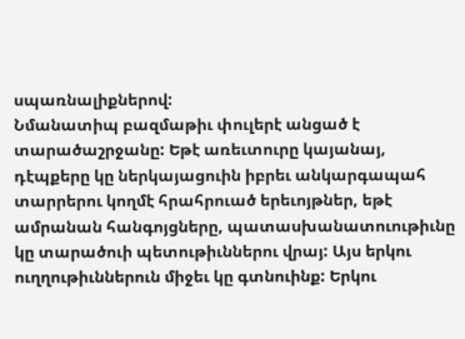սպառնալիքներով:
Նմանատիպ բազմաթիւ փուլերէ անցած է տարածաշրջանը: Եթէ առեւտուրը կայանայ, դէպքերը կը ներկայացուին իբրեւ անկարգապահ տարրերու կողմէ հրահրուած երեւոյթներ, եթէ ամրանան հանգոյցները, պատասխանատուութիւնը կը տարածուի պետութիւններու վրայ: Այս երկու ուղղութիւններուն միջեւ կը գտնուինք: Երկու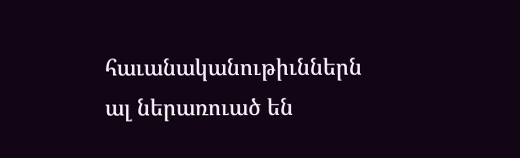հաւանականութիւններն ալ ներառուած են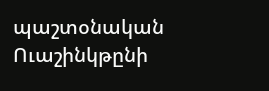պաշտօնական Ուաշինկթընի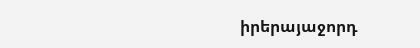իրերայաջորդ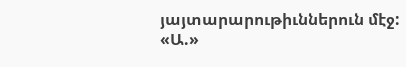յայտարարութիւններուն մէջ:
«Ա.»